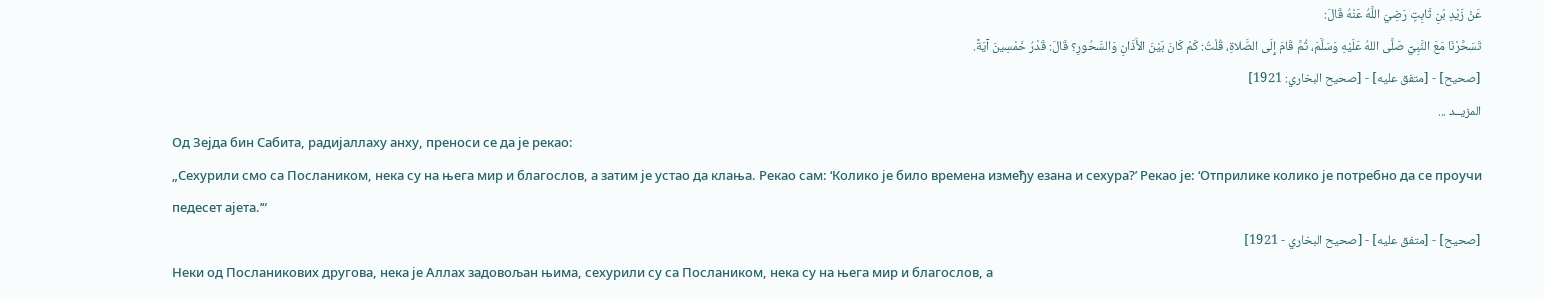عَنْ زَيْدِ بْنِ ثَابِتٍ رَضِيَ اللَّهُ عَنْهُ قَالَ:
تَسَحَّرْنَا مَعَ النَّبِيِّ صَلَّى اللهُ عَلَيْهِ وَسَلَّمَ، ثُمَّ قَامَ إِلَى الصَّلاةِ، قُلْتُ: كَمْ كَانَ بَيْنَ الأَذَانِ وَالسَّحُورِ؟ قَالَ: قَدْرُ خَمْسِينَ آيَةً.
[صحيح] - [متفق عليه] - [صحيح البخاري: 1921]
المزيــد ...
Од Зејда бин Сабита, радијаллаху анху, преноси се да је рекао:
„Сехурили смо са Послаником, нека су на њега мир и благослов, а затим је устао да клања. Рекао сам: ‘Колико је било времена између езана и сехура?’ Рекао је: ‘Отприлике колико је потребно да се проучи педесет ајета.’“
[صحيح] - [متفق عليه] - [صحيح البخاري - 1921]
Неки од Посланикових другова, нека је Аллах задовољан њима, сехурили су са Послаником, нека су на њега мир и благослов, а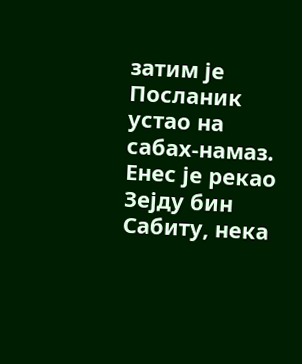затим је Посланик устао на сабах-намаз. Енес је рекао Зејду бин Сабиту, нека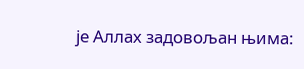је Аллах задовољан њима: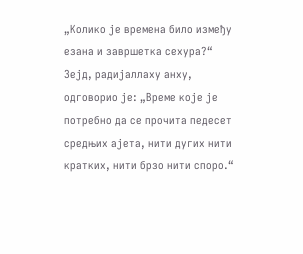„Колико је времена било између езана и завршетка сехура?“ Зејд, радијаллаху анху, одговорио је: „Време које је потребно да се прочита педесет средњих ајета, нити дугих нити кратких, нити брзо нити споро.“